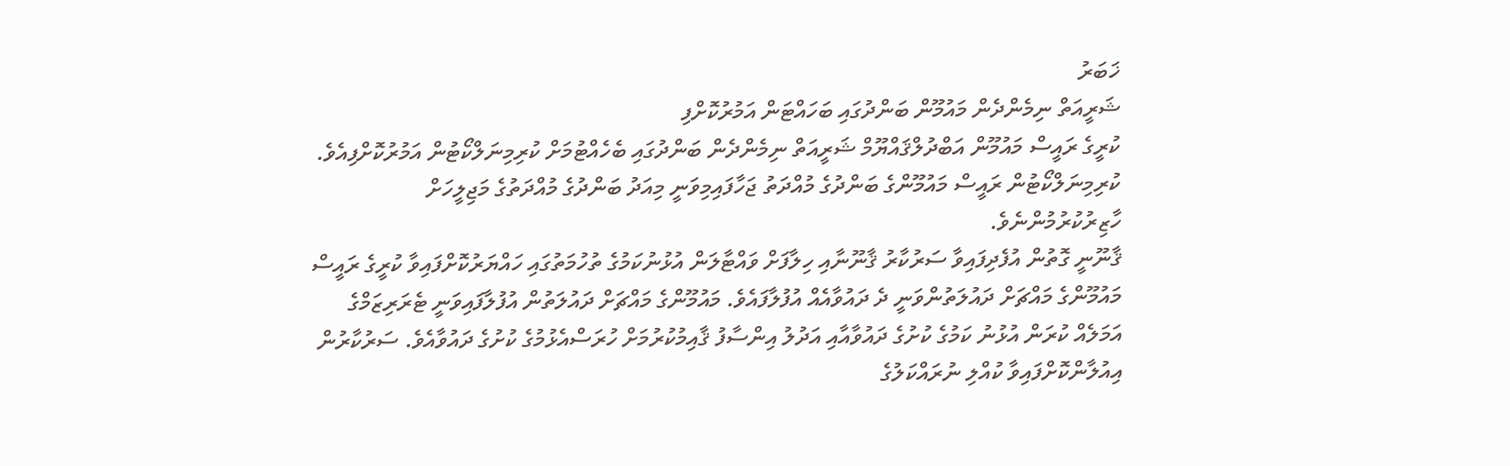ޚަބަރު
ޝަރީއަތް ނިމެންދެން މައުމޫން ބަންދުގައި ބަހައްޓަން އަމުރުކޮށްފި
ކުރީގެ ރައީސް މައުމޫން އަބްދުލްޤައްޔޫމް ޝަރީއަތް ނިމެންދެން ބަންދުގައި ބެހެއްޓުމަށް ކުރިމިނަލްކޯޓުން އަމުރުކޮށްފިއެވެ.
ކުރިމިނަލްކޯޓުން ރައީސް މައުމޫންގެ ބަންދުގެ މުއްދަތު ޖަހާފައިމިވަނީ މިއަދު ބަންދުގެ މުއްދަތުގެ މަޖިލީހަށް ހާޒިރުކުރުމުންނެވެ.
ޤާނޫނީ ގޮތުން އުފެދިފައިވާ ސަރުކާރު ޤާނޫނާއި ހިލާފަށް ވައްޓާލަން އުޅުނުކަމުގެ ތުހުމަތުގައި ހައްޔަރުކޮށްފައިވާ ކުރީގެ ރައީސް މައުމޫންގެ މައްޗަށް ދައުލަތުންވަނީ ދެ ދައުވާއެއް އުފުލާފައެވެ. މައުމޫންގެ މައްޗަށް ދައުލަތުން އުފުލާފައިވަނީ ޓެރަރިޒަމްގެ އަމަލެއް ކުރަން އުޅުނު ކަމުގެ ކުށުގެ ދައުވާއާއި އަދުލު އިންސާފު ޤާއިމުކުރުމަށް ހުރަސްއެޅުމުގެ ކުށުގެ ދައުވާއެވެ. ސަރުކާރުން އިއުލާންކޮށްފައިވާ ކުއްލި ނުރައްކަލުގެ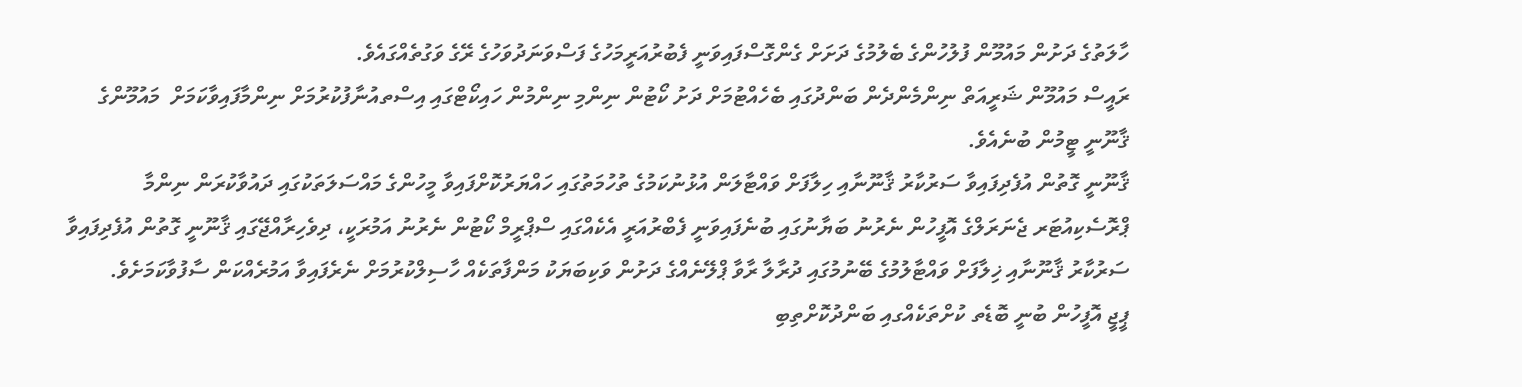ހާލަތުގެ ދަށުން މައުމޫން ފުލުހުންގެ ބެލުމުގެ ދަށަށް ގެންގޮސްފައިވަނީ ފެބުރުއަރީމަހުގެ ފަސްވަނަދުވަހުގެ ރޭގެ ވަގުތެއްގައެވެ.
ރައީސް މައުމޫން ޝަރީއަތް ނިންމެންދެން ބަންދުގައި ބެހެއްޓުމަށް ދަށު ކޯޓުން ނިންމި ނިންމުން ހައިކޯޓްގައި އިސްތއުނާފުކުރުމަށް ނިންމާފައިވާކަމަށް  މައުމޫންގެ ޤާނޫނީ ޓީމުން ބުނެއެވެ.
ޤާނޫނީ ގޮތުން އުފެދިފައިވާ ސަރުކާރު ޤާނޫނާއި ހިލާފަށް ވައްޓާލަން އުޅުނުކަމުގެ ތުހުމަތުގައި ހައްޔަރުކޮށްފައިވާ މީހުންގެ މައްސަލަތަކުގައި ދައުވާކުރަން ނިންމާ ޕްރޮސެކިއުޓަރ ޖެނަރަލްގެ އޮފީހުން ނެރުނު ބަޔާނުގައި ބުނެފައިވަނީ ފެބްރުއަރީ އެކެއްގައި ސްޕްރީމް ކޯޓުން ނެރުނު އަމުރަކީ، ދިވެހިރާއްޖޭގައި ޤާނޫނީ ގޮތުން އުފެދިފައިވާ ސަރުކާރު ޤާނޫނާއި ޚިލާފަށް ވައްޓާލުމުގެ ބޭނުމުގައި ދުރާލާ ރާވާ ޕްލޭނެއްގެ ދަށުން ވަކިބަޔަކު މަންފާތަކެއް ހާސިލްކުރުމަށް ނެރެފައިވާ އަމުރެއްކަން ސާފުވާކަމަށެވެ.
ޕީޖީ އޮފީހުން ބުނީ ބޮޑެތ ކުށްތަކެއްގއި ބަންދުކޮށްތިބި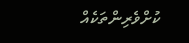ކުށްވެރިންތަކެއް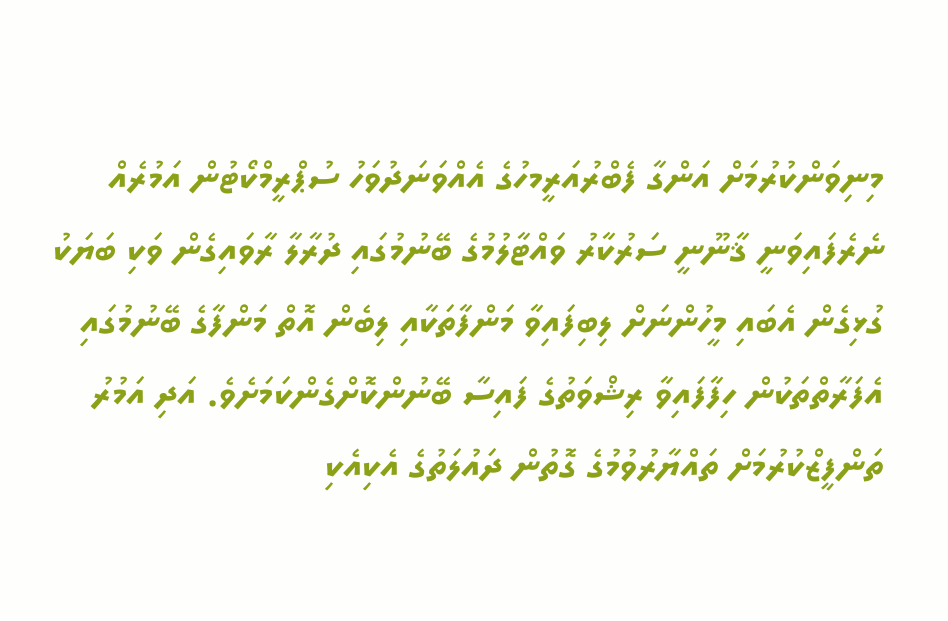މިނިވަންކުރުމަށް އަންގާ ފެބްރުއަރީމހުގެ އެއްވަނަދުވަހު ސުޕްރީމްކޯޓުން އަމުރެއް ނެރެފައިވަނީ ޤާނޫނީ ސަރުކާރު ވައްޓާލުމުގެ ބޭނުމުގައި ދުރާލާ ރާވައިގެން ވަކި ބަޔަކު ގުޅިގެން އެބައި މީހުންނަށް ލިބިފައިވާ މަންފާތަކާއި ލިބެން އޮތް މަންފާގެ ބޭނުމުގައި އެފަރާތްތަކުން ހިފާފައިވާ ރިޝްވަތުގެ ފައިސާ ބޭނުންކޮށްގެންކަމަށެވެ. އަދި އަމުރު ތަންފީޒްކުރުމަށް ތައްޔާރުވުމުގެ ގޮތުން ދައުލަތުގެ އެކިއެކި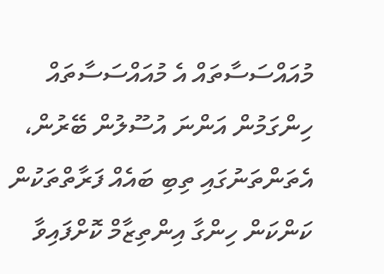މުއައްސަސާތައް އެ މުއައްސަސާތައް ހިންގަމުން އަންނަ އުސޫލުން ބޭރުން، އެތަންތަނުގައި ތިބި ބައެއް ފަރާތްތަކުން ކަންކަން ހިންގާ އިންތިޒާމް ކޮށްފައިވާ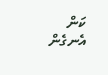ކަން އެނގެން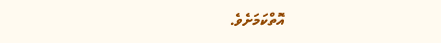އޮތްކަމަށެވެ.